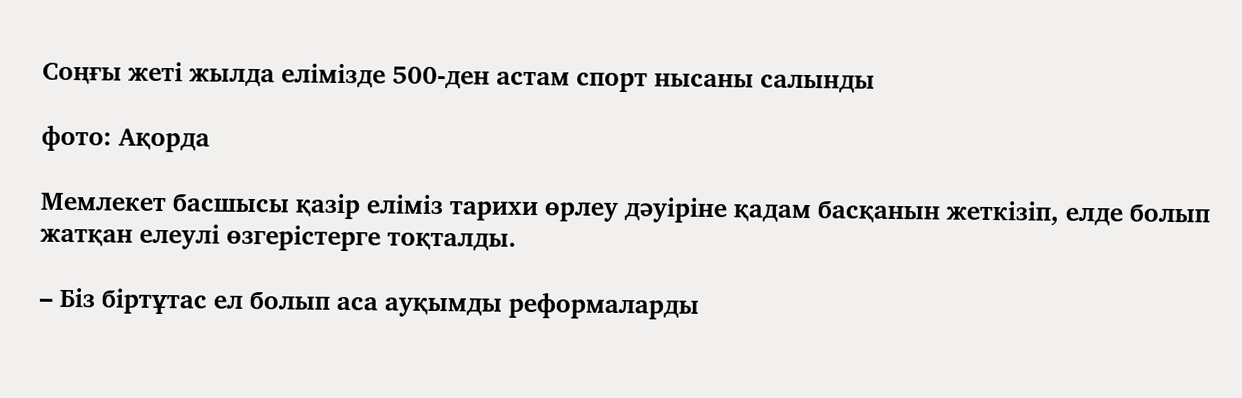Соңғы жеті жылда елімізде 500-ден астам спорт нысаны салынды

фото: Ақорда

Мемлекет басшысы қазір еліміз тарихи өрлеу дәуіріне қадам басқанын жеткізіп, елде болып жатқан елеулі өзгерістерге тоқталды.

– Біз біртұтас ел болып аса ауқымды реформаларды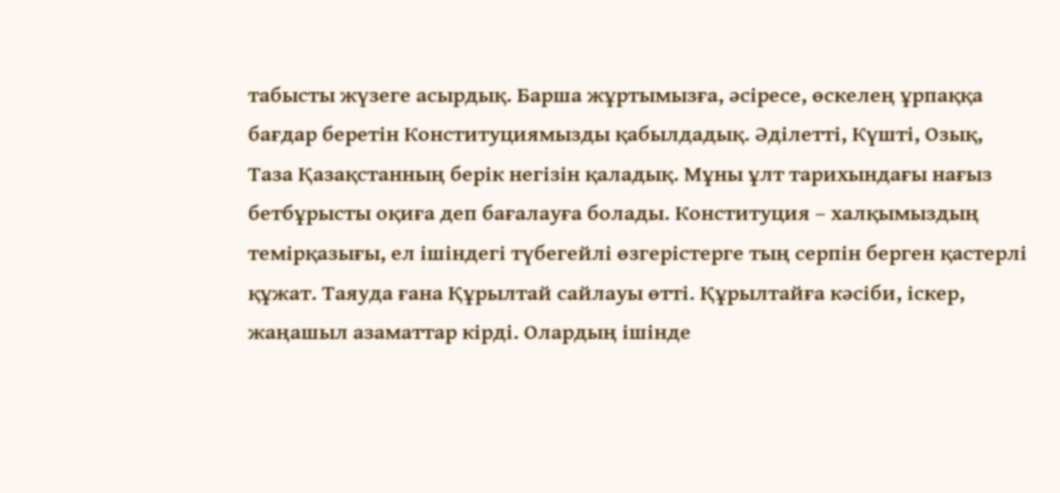табысты жүзеге асырдық. Барша жұртымызға, әсіресе, өскелең ұрпаққа бағдар беретін Конституциямызды қабылдадық. Әділетті, Күшті, Озық, Таза Қазақстанның берік негізін қаладық. Мұны ұлт тарихындағы нағыз бетбұрысты оқиға деп бағалауға болады. Конституция – халқымыздың темірқазығы, ел ішіндегі түбегейлі өзгерістерге тың серпін берген қастерлі құжат. Таяуда ғана Құрылтай сайлауы өтті. Құрылтайға кәсіби, іскер, жаңашыл азаматтар кірді. Олардың ішінде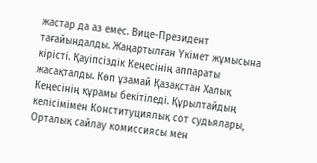жастар да аз емес. Вице-Президент тағайындалды. Жаңартылған Үкімет жұмысына кірісті. Қауіпсіздік Кеңесінің аппараты жасақталды. Көп ұзамай Қазақстан Халық Кеңесінің құрамы бекітіледі. Құрылтайдың келісімімен Конституциялық сот судьялары, Орталық сайлау комиссиясы мен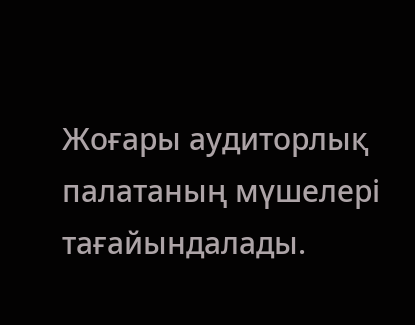Жоғары аудиторлық палатаның мүшелері тағайындалады.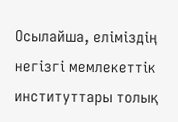Осылайша, еліміздің негізгі мемлекеттік институттары толық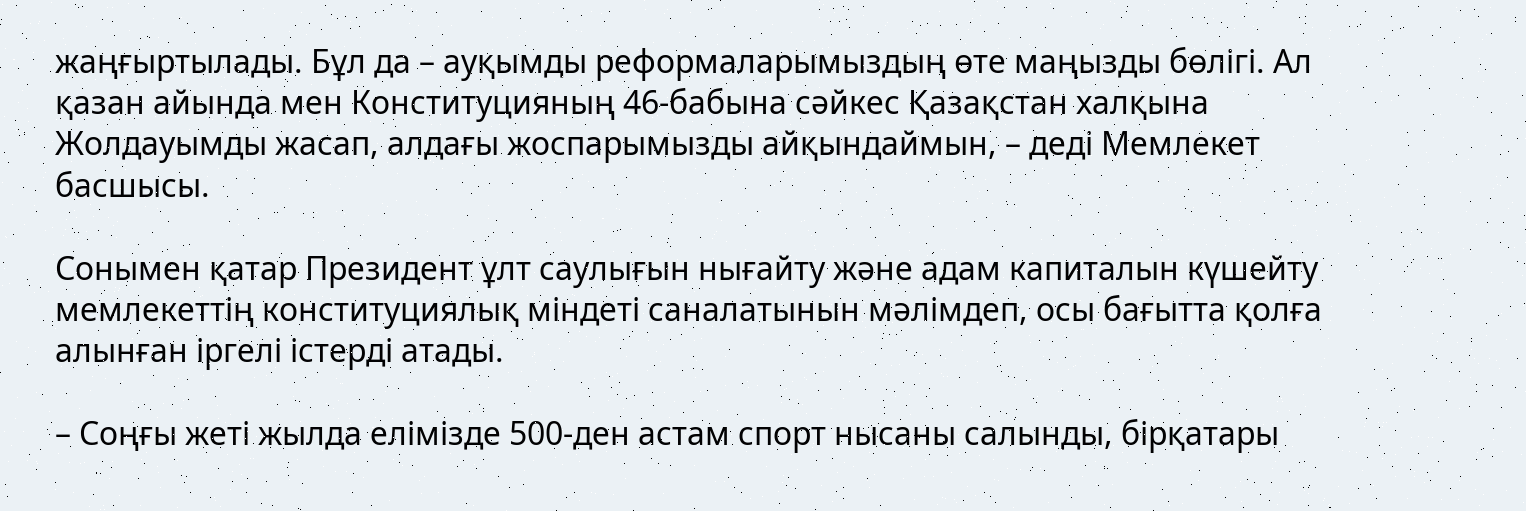жаңғыртылады. Бұл да – ауқымды реформаларымыздың өте маңызды бөлігі. Ал қазан айында мен Конституцияның 46-бабына сәйкес Қазақстан халқына Жолдауымды жасап, алдағы жоспарымызды айқындаймын, – деді Мемлекет басшысы.

Сонымен қатар Президент ұлт саулығын нығайту және адам капиталын күшейту мемлекеттің конституциялық міндеті саналатынын мәлімдеп, осы бағытта қолға алынған іргелі істерді атады.

– Соңғы жеті жылда елімізде 500-ден астам спорт нысаны салынды, бірқатары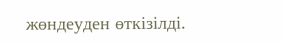жөндеуден өткізілді.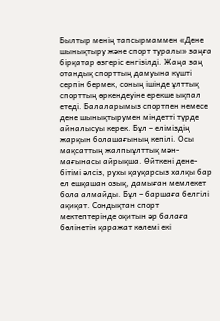Былтыр менің тапсырмаммен «Дене шынықтыру және спорт туралы» заңға бірқатар өзгеріс енгізілді. Жаңа заң отандық спорттың дамуына күшті серпін бермек, соның ішінде ұлттық спорттың өркендеуіне ерекше ықпал етеді. Балаларымыз спортпен немесе дене шынықтырумен міндетті түрде айналысуы керек. Бұл – еліміздің жарқын болашағының кепілі. Осы мақсаттың жалпыұлттық мән-мағынасы айрықша. Өйткені дене-бітімі әлсіз, рухы қауқарсыз халқы бар ел ешқашан озық, дамыған мемлекет бола алмайды. Бұл – баршаға белгілі ақиқат. Сондықтан спорт мектептерінде оқитын әр балаға бөлінетін қаражат көлемі екі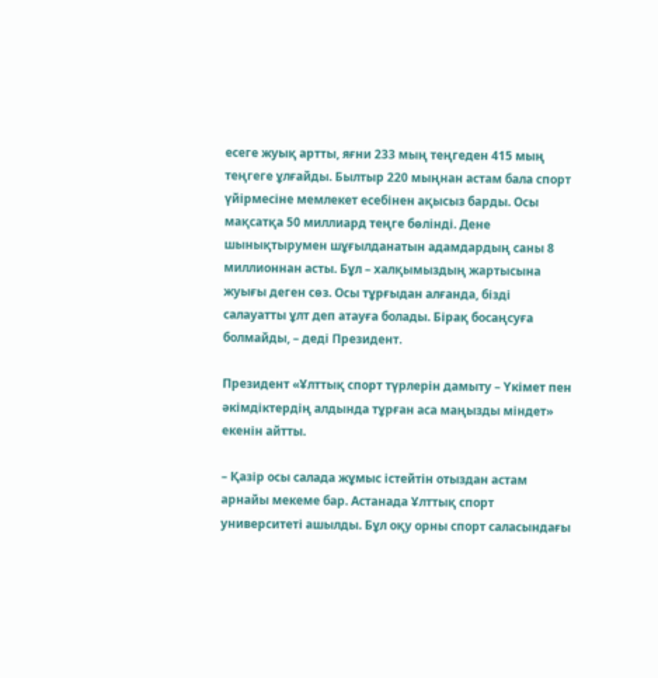есеге жуық артты, яғни 233 мың теңгеден 415 мың теңгеге ұлғайды. Былтыр 220 мыңнан астам бала спорт үйірмесіне мемлекет есебінен ақысыз барды. Осы мақсатқа 50 миллиард теңге бөлінді. Дене шынықтырумен шұғылданатын адамдардың саны 8 миллионнан асты. Бұл – халқымыздың жартысына жуығы деген сөз. Осы тұрғыдан алғанда, бізді салауатты ұлт деп атауға болады. Бірақ босаңсуға болмайды, – деді Президент.

Президент «Ұлттық спорт түрлерін дамыту – Үкімет пен әкімдіктердің алдында тұрған аса маңызды міндет» екенін айтты.

– Қазір осы салада жұмыс істейтін отыздан астам арнайы мекеме бар. Астанада Ұлттық спорт университеті ашылды. Бұл оқу орны спорт саласындағы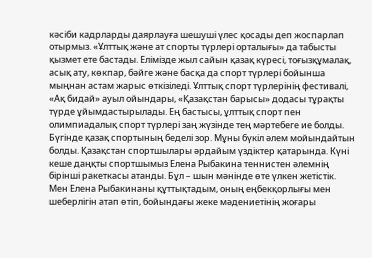кәсіби кадрларды даярлауға шешуші үлес қосады деп жоспарлап отырмыз. «Ұлттық және ат спорты түрлері орталығы» да табысты қызмет ете бастады. Елімізде жыл сайын қазақ күресі, тоғызқұмалақ, асық ату, көкпар, бәйге және басқа да спорт түрлері бойынша мыңнан астам жарыс өткізіледі. Ұлттық спорт түрлерінің фестивалі, «Ақ бидай» ауыл ойындары, «Қазақстан барысы» додасы тұрақты түрде ұйымдастырылады. Ең бастысы, ұлттық спорт пен олимпиадалық спорт түрлері заң жүзінде тең мәртебеге ие болды. Бүгінде қазақ спортының беделі зор. Мұны бүкіл әлем мойындайтын болды. Қазақстан спортшылары әрдайым үздіктер қатарында. Күні кеше даңқты спортшымыз Елена Рыбакина теннистен әлемнің бірінші ракеткасы атанды. Бұл – шын мәнінде өте үлкен жетістік. Мен Елена Рыбакинаны құттықтадым, оның еңбекқорлығы мен шеберлігін атап өтіп, бойындағы жеке мәдениетінің жоғары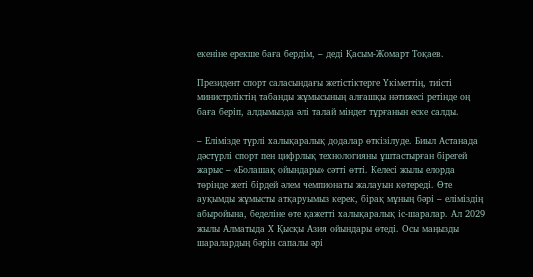екеніне ерекше баға бердім, – деді Қасым-Жомарт Тоқаев.

Президент спорт саласындағы жетістіктерге Үкіметтің, тиісті министрліктің табанды жұмысының алғашқы нәтижесі ретінде оң баға беріп, алдымызда әлі талай міндет тұрғанын еске салды.

– Елімізде түрлі халықаралық додалар өткізілуде. Биыл Астанада дәстүрлі спорт пен цифрлық технологияны ұштастырған бірегей жарыс – «Болашақ ойындары» сәтті өтті. Келесі жылы елорда төрінде жеті бірдей әлем чемпионаты жалауын көтереді. Өте ауқымды жұмысты атқаруымыз керек, бірақ мұның бәрі – еліміздің абыройына, беделіне өте қажетті халықаралық іс-шаралар. Ал 2029 жылы Алматыда X Қысқы Азия ойындары өтеді. Осы маңызды шаралардың бәрін сапалы әрі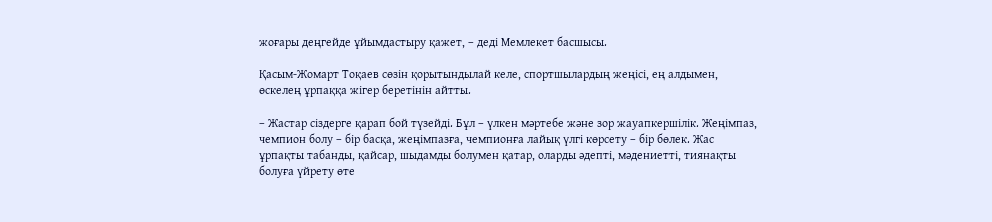жоғары деңгейде ұйымдастыру қажет, – деді Мемлекет басшысы.

Қасым-Жомарт Тоқаев сөзін қорытындылай келе, спортшылардың жеңісі, ең алдымен, өскелең ұрпаққа жігер беретінін айтты.

– Жастар сіздерге қарап бой түзейді. Бұл – үлкен мәртебе және зор жауапкершілік. Жеңімпаз, чемпион болу – бір басқа, жеңімпазға, чемпионға лайық үлгі көрсету – бір бөлек. Жас ұрпақты табанды, қайсар, шыдамды болумен қатар, оларды әдепті, мәдениетті, тиянақты болуға үйрету өте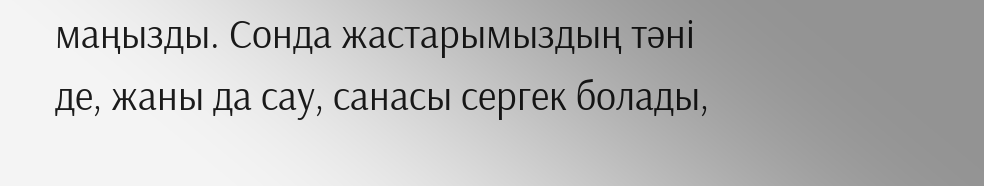маңызды. Сонда жастарымыздың тәні де, жаны да сау, санасы сергек болады,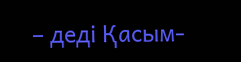– деді Қасым-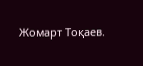Жомарт Тоқаев.